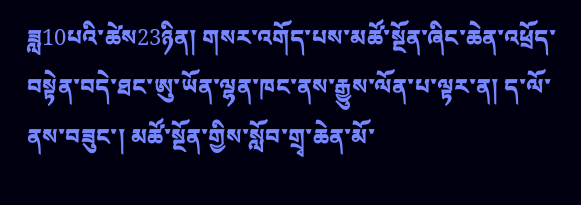ཟླ10པའི་ཚེས23ཉིན། གསར་འགོད་པས་མཚོ་སྔོན་ཞིང་ཆེན་འཕྲོད་བསྟེན་བདེ་ཐང་ཨུ་ཡོན་ལྷན་ཁང་ནས་རྒྱུས་ལོན་པ་ལྟར་ན། ད་ལོ་ནས་བཟུང་། མཚོ་སྔོན་གྱིས་སློབ་གྲྭ་ཆེན་མོ་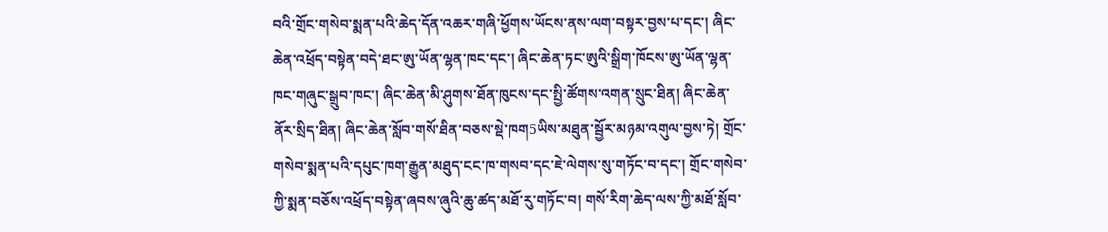བའི་གྲོང་གསེབ་སྨན་པའི་ཆེད་དོན་འཆར་གཞི་ཕྱོགས་ཡོངས་ནས་ལག་བསྟར་བྱས་པ་དང་། ཞིང་ཆེན་འཕྲོད་བསྟེན་བདེ་ཐང་ཨུ་ཡོན་ལྷན་ཁང་དང་། ཞིང་ཆེན་ཏང་ཨུའི་སྒྲིག་ཁོངས་ཨུ་ཡོན་ལྷན་ཁང་གཞུང་སྒྲུབ་ཁང་། ཞིང་ཆེན་མི་ཤུགས་ཐོན་ཁུངས་དང་སྤྱི་ཚོགས་འགན་སྲུང་ཐིན། ཞིང་ཆེན་ནོར་སྲིད་ཐིན། ཞིང་ཆེན་སློབ་གསོ་ཐིན་བཅས་སྡེ་ཁག5ཡིས་མཐུན་སྦྱོར་མཉམ་འགུལ་བྱས་ཏེ། གྲོང་གསེབ་སྨན་པའི་དཔུང་ཁག་རྒྱུན་མཐུད་ངང་ཁ་གསབ་དང་ཇེ་ལེགས་སུ་གཏོང་བ་དང་། གྲོང་གསེབ་ཀྱི་སྨན་བཅོས་འཕྲོད་བསྟེན་ཞབས་ཞུའི་ཆུ་ཚད་མཐོ་རུ་གཏོང་བ། གསོ་རིག་ཆེད་ལས་ཀྱི་མཐོ་སློབ་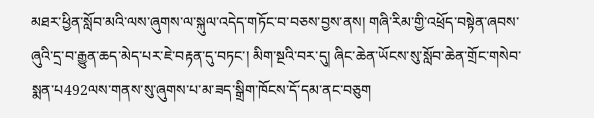མཐར་ཕྱིན་སློབ་མའི་ལས་ཞུགས་ལ་སྐུལ་འདེད་གཏོང་བ་བཅས་བྱས་ནས། གཞི་རིམ་གྱི་འཕྲོད་བསྟེན་ཞབས་ཞུའི་དྲ་བ་རྒྱུན་ཆད་མེད་པར་ཇེ་བརྟན་དུ་བཏང་། མིག་སྔའི་བར་དུ། ཞིང་ཆེན་ཡོངས་སུ་སློབ་ཆེན་གྲོང་གསེབ་སྨན་པ492ལས་གནས་སུ་ཞུགས་པ་མ་ཟད་སྒྲིག་ཁོངས་དོ་དམ་ནང་བཅུག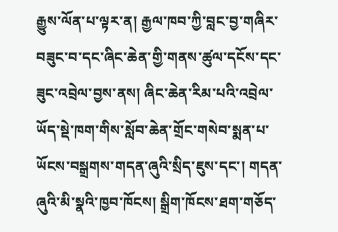རྒྱུས་ལོན་པ་ལྟར་ན། རྒྱལ་ཁབ་ཀྱི་བླང་བྱ་གཞིར་བཟུང་བ་དང་ཞིང་ཆེན་གྱི་གནས་ཚུལ་དངོས་དང་ཟུང་འབྲེལ་བྱས་ནས། ཞིང་ཆེན་རིམ་པའི་འབྲེལ་ཡོད་སྡེ་ཁག་གིས་སློབ་ཆེན་གྲོང་གསེབ་སྨན་པ་ཡོངས་བསྒྲགས་གདན་ཞུའི་སྲིད་ཇུས་དང་། གདན་ཞུའི་མི་སྣའི་ཁྱབ་ཁོངས། སྒྲིག་ཁོངས་ཐག་གཅོད་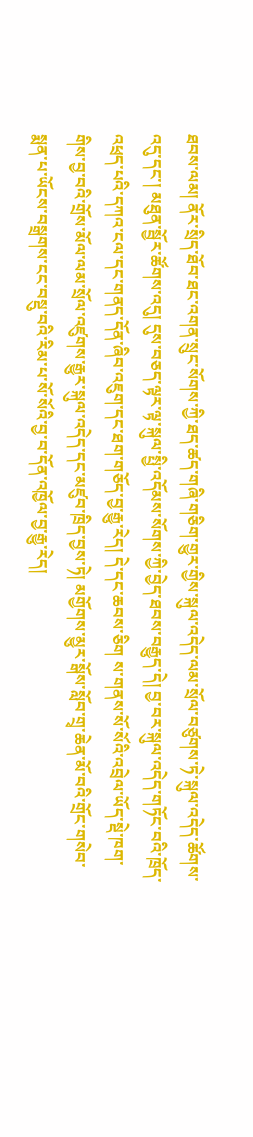ཐབས་ལམ། ནོར་སྲིད་ཐོབ་ཐང་འགན་སྲུང་སོགས་ཀྱི་ཐད་ཚད་གཞི་གཅིག་གྱུར་གྱིས་སྐུལ་འདེད་ལམ་སྲོལ་བཙུགས་ཏེ་སྐུལ་འདེད་ཚོགས་འདུ་དང་། མཐུན་སྦྱོར་ཚོགས་འདུ། དུས་བཅད་ལྟར་ལྟ་སྐུལ་སྤྱི་འདོམས་སོགས་ཀྱི་བྱེད་ཐབས་བརྒྱུད་དེ། བྱ་བར་སྐུལ་འདེད་གཏོང་བའི་ཁྲོད་འཕྲད་པའི་དཀའ་ངལ་དང་གནད་དོན་ཞིབ་འཇུག་དང་ཐག་གཅོད་བྱ་རྒྱུ་རེད། དེ་དང་ཆབས་ཅིག ས་གནས་སོ་སོའི་འབྲེལ་ཡོད་སྡེ་ཁག་གིས་བྱ་བའི་གྲོས་མོལ་ལམ་སྲོལ་འཛུགས་རྒྱུར་སྐུལ་འདེད་དང་མཛུབ་ཁྲིད་བྱས་ཏེ། མགྱོགས་མྱུར་སྒོས་སློབ་གྲྭ་ཆེན་མོ་བའི་གྲོང་གསེབ་སྨན་པ་ཡོངས་བསྒྲགས་ངང་བསྡུ་བའི་རིམ་པ་སོ་སོའི་བྱ་བ་དོན་འཁྱོལ་བྱ་རྒྱུ་རེད།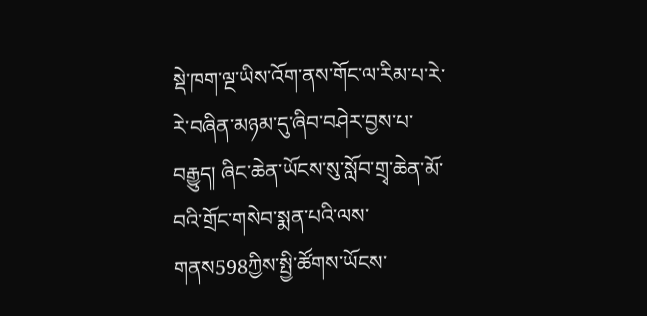སྡེ་ཁག་ལྔ་ཡིས་འོག་ནས་གོང་ལ་རིམ་པ་རེ་རེ་བཞིན་མཉམ་དུ་ཞིབ་བཤེར་བྱས་པ་བརྒྱུད། ཞིང་ཆེན་ཡོངས་སུ་སློབ་གྲྭ་ཆེན་མོ་བའི་གྲོང་གསེབ་སྨན་པའི་ལས་གནས598ཀྱིས་སྤྱི་ཚོགས་ཡོངས་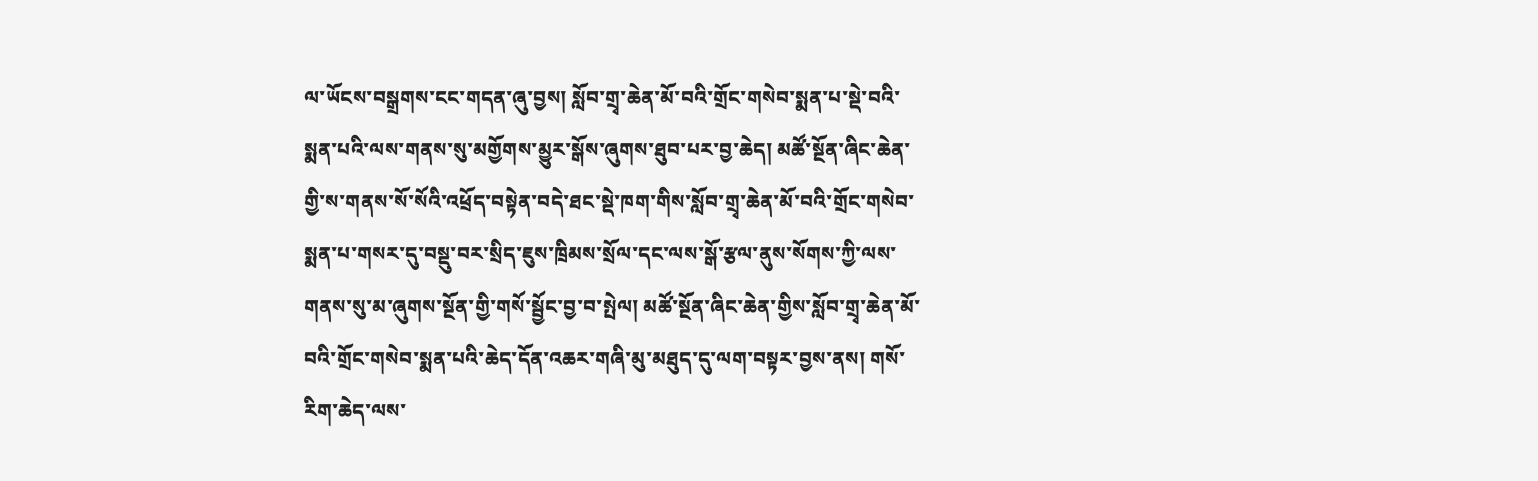ལ་ཡོངས་བསྒྲགས་ངང་གདན་ཞུ་བྱས། སློབ་གྲྭ་ཆེན་མོ་བའི་གྲོང་གསེབ་སྨན་པ་སྡེ་བའི་སྨན་པའི་ལས་གནས་སུ་མགྱོགས་མྱུར་སྒོས་ཞུགས་ཐུབ་པར་བྱ་ཆེད། མཚོ་སྔོན་ཞིང་ཆེན་གྱི་ས་གནས་སོ་སོའི་འཕྲོད་བསྟེན་བདེ་ཐང་སྡེ་ཁག་གིས་སློབ་གྲྭ་ཆེན་མོ་བའི་གྲོང་གསེབ་སྨན་པ་གསར་དུ་བསྡུ་བར་སྲིད་ཇུས་ཁྲིམས་སྲོལ་དང་ལས་སྒོ་རྩལ་ནུས་སོགས་ཀྱི་ལས་གནས་སུ་མ་ཞུགས་སྔོན་གྱི་གསོ་སྦྱོང་བྱ་བ་སྤེལ། མཚོ་སྔོན་ཞིང་ཆེན་གྱིས་སློབ་གྲྭ་ཆེན་མོ་བའི་གྲོང་གསེབ་སྨན་པའི་ཆེད་དོན་འཆར་གཞི་མུ་མཐུད་དུ་ལག་བསྟར་བྱས་ནས། གསོ་རིག་ཆེད་ལས་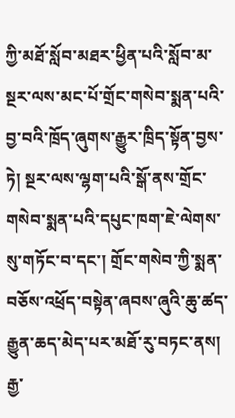ཀྱི་མཐོ་སློབ་མཐར་ཕྱིན་པའི་སློབ་མ་སྔར་ལས་མང་པོ་གྲོང་གསེབ་སྨན་པའི་བྱ་བའི་ཁྲོད་ཞུགས་རྒྱུར་ཁྲིད་སྟོན་བྱས་ཏེ། སྔར་ལས་ལྷག་པའི་སྒོ་ནས་གྲོང་གསེབ་སྨན་པའི་དཔུང་ཁག་ཇེ་ལེགས་སུ་གཏོང་བ་དང་། གྲོང་གསེབ་ཀྱི་སྨན་བཅོས་འཕྲོད་བསྟེན་ཞབས་ཞུའི་ཆུ་ཚད་རྒྱུན་ཆད་མེད་པར་མཐོ་རུ་བཏང་ནས། རྒྱ་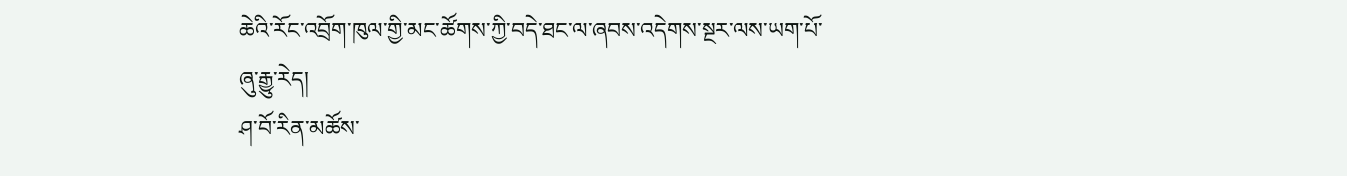ཆེའི་རོང་འབྲོག་ཁུལ་གྱི་མང་ཚོགས་ཀྱི་བདེ་ཐང་ལ་ཞབས་འདེགས་སྔར་ལས་ཡག་པོ་ཞུ་རྒྱུ་རེད།
ཤ་བོ་རིན་མཚོས་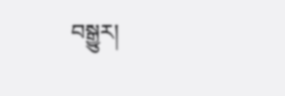བསྒྱུར།